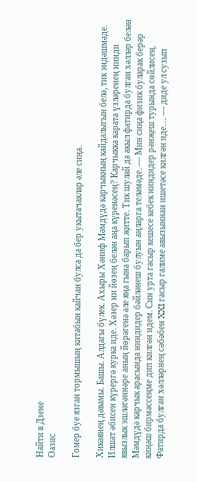Найти в Дзене
Оазис

Гомер буе язган тормышың китабын кайчан булса да бер укытачаклар әле сиңа.

Хикәянең дәвамы. Башы. Алдагы бүлек. Ахыры Хәниф Мәмдүдә карчыкның кайдалыгын белә, тик эндәшмәде. Илшат әбисен күрергә курка иде. Хәзер ни йөзең белән аңа күренәсең? Карчыкка карата үзләренең нинди явызлык эшләгәннәре аның йөрәгенә әле яңа гына барып җитте. Тик шулай да акыл фатирда булган хәлләр белән Мәмдүдә карчык арасында ниндидер бәйләнеш булуын аңларга теләмәде. — Мин сиңа физик буларак берәр киңәш бирмәссеңме дип килгән идем. Син урта гасыр кешесе кебек ниндидер рәнҗеш турында сөйлисең. Фатирда булган хәлләрнең сәбәбен XXI гасыр галиме авызыннан ишетәсе килгән иде… — диде ул сузып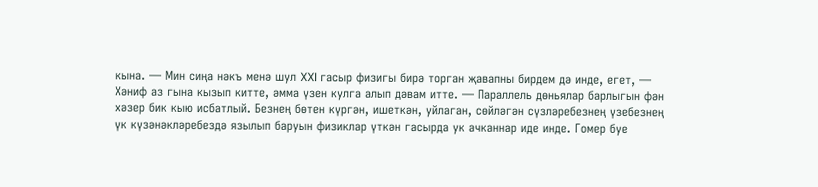кына. — Мин сиңа нәкъ менә шул XXI гасыр физигы бирә торган җавапны бирдем дә инде, егет, — Хәниф аз гына кызып китте, әмма үзен кулга алып дәвам итте. — Параллель дөньялар барлыгын фән хәзер бик кыю исбатлый. Безнең бөтен күргән, ишеткән, уйлаган, сөйләгән сүзләребезнең үзебезнең үк күзәнәкләребездә язылып баруын физиклар үткән гасырда ук ачканнар иде инде. Гомер буе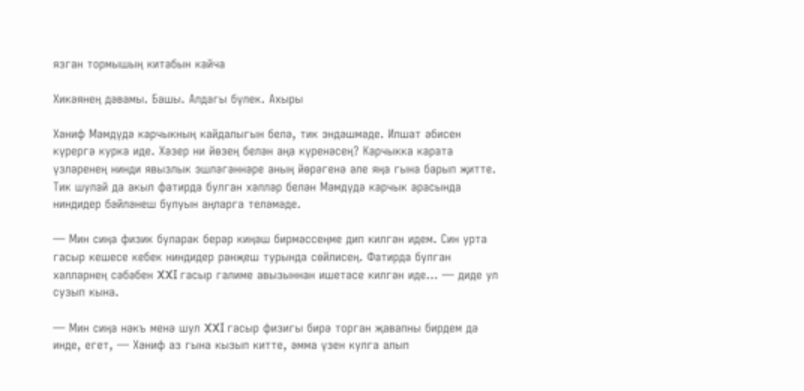язган тормышың китабын кайча

Хикәянең дәвамы. Башы. Алдагы бүлек. Ахыры

Хәниф Мәмдүдә карчыкның кайдалыгын белә, тик эндәшмәде. Илшат әбисен күрергә курка иде. Хәзер ни йөзең белән аңа күренәсең? Карчыкка карата үзләренең нинди явызлык эшләгәннәре аның йөрәгенә әле яңа гына барып җитте. Тик шулай да акыл фатирда булган хәлләр белән Мәмдүдә карчык арасында ниндидер бәйләнеш булуын аңларга теләмәде.

— Мин сиңа физик буларак берәр киңәш бирмәссеңме дип килгән идем. Син урта гасыр кешесе кебек ниндидер рәнҗеш турында сөйлисең. Фатирда булган хәлләрнең сәбәбен XXI гасыр галиме авызыннан ишетәсе килгән иде… — диде ул сузып кына.

— Мин сиңа нәкъ менә шул XXI гасыр физигы бирә торган җавапны бирдем дә инде, егет, — Хәниф аз гына кызып китте, әмма үзен кулга алып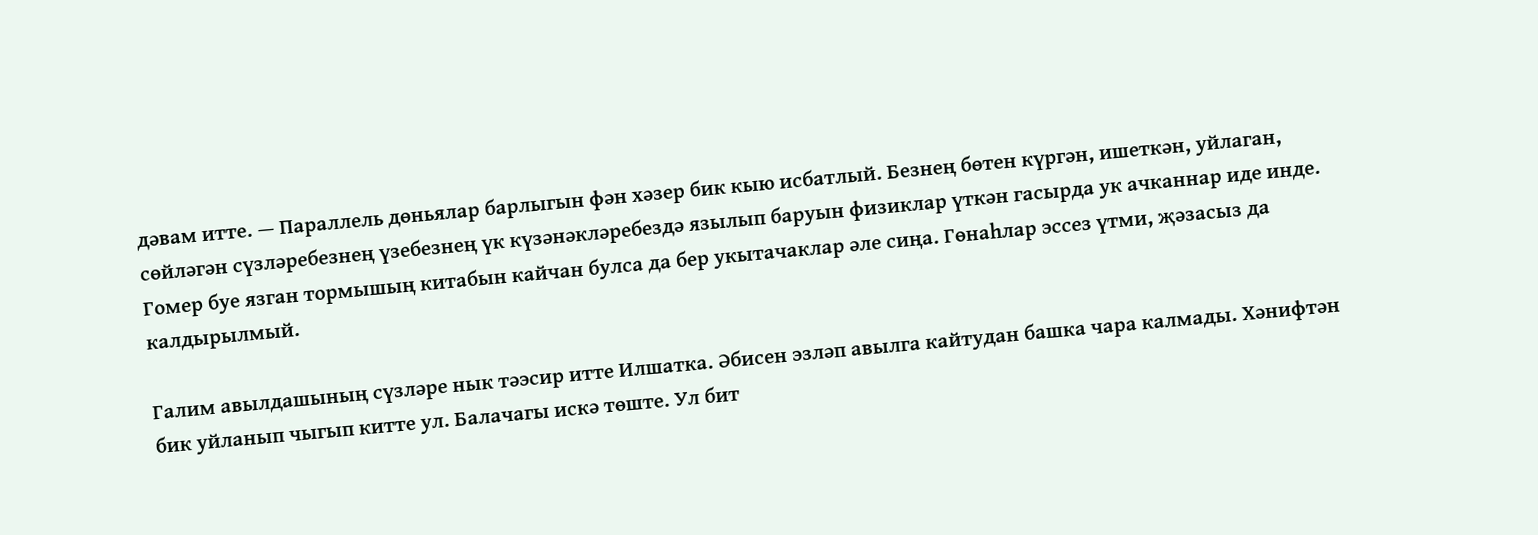дәвам итте. — Параллель дөньялар барлыгын фән хәзер бик кыю исбатлый. Безнең бөтен күргән, ишеткән, уйлаган, сөйләгән сүзләребезнең үзебезнең үк күзәнәкләребездә язылып баруын физиклар үткән гасырда ук ачканнар иде инде. Гомер буе язган тормышың китабын кайчан булса да бер укытачаклар әле сиңа. Гөнаһлар эссез үтми, җәзасыз да калдырылмый.

Галим авылдашының сүзләре нык тәэсир итте Илшатка. Әбисен эзләп авылга кайтудан башка чара калмады. Хәнифтән бик уйланып чыгып китте ул. Балачагы искә төште. Ул бит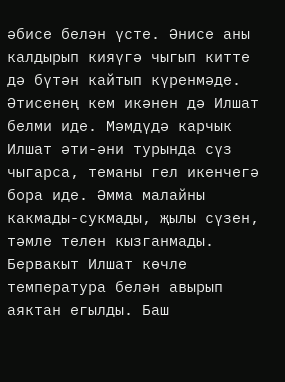әбисе белән үсте. Әнисе аны калдырып кияүгә чыгып китте дә бүтән кайтып күренмәде. Әтисенең кем икәнен дә Илшат белми иде. Мәмдүдә карчык Илшат әти-әни турында сүз чыгарса, теманы гел икенчегә бора иде. Әмма малайны какмады-сукмады, җылы сүзен, тәмле телен кызганмады. Бервакыт Илшат көчле температура белән авырып аяктан егылды. Баш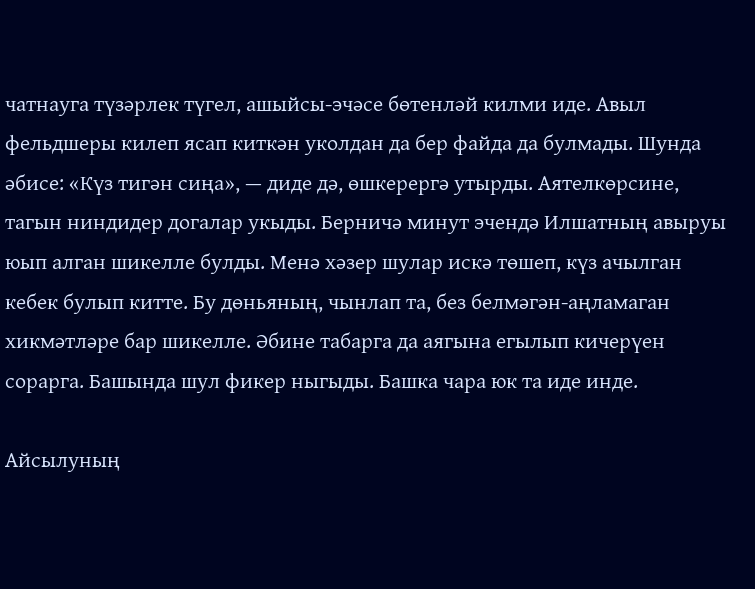чатнауга түзәрлек түгел, ашыйсы-эчәсе бөтенләй килми иде. Авыл фельдшеры килеп ясап киткән уколдан да бер файда да булмады. Шунда әбисе: «Күз тигән сиңа», — диде дә, өшкерергә утырды. Аятелкөрсине, тагын ниндидер догалар укыды. Берничә минут эчендә Илшатның авыруы юып алган шикелле булды. Менә хәзер шулар искә төшеп, күз ачылган кебек булып китте. Бу дөньяның, чынлап та, без белмәгән-аңламаган хикмәтләре бар шикелле. Әбине табарга да аягына егылып кичерүен сорарга. Башында шул фикер ныгыды. Башка чара юк та иде инде.

Айсылуның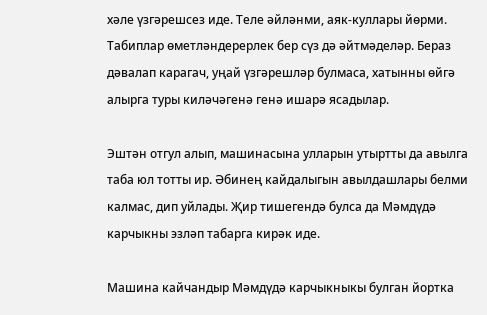хәле үзгәрешсез иде. Теле әйләнми, аяк-куллары йөрми. Табиплар өметләндерерлек бер сүз дә әйтмәделәр. Бераз дәвалап карагач, уңай үзгәрешләр булмаса, хатынны өйгә алырга туры киләчәгенә генә ишарә ясадылар.

Эштән отгул алып, машинасына улларын утыртты да авылга таба юл тотты ир. Әбинең кайдалыгын авылдашлары белми калмас, дип уйлады. Җир тишегендә булса да Мәмдүдә карчыкны эзләп табарга кирәк иде.

Машина кайчандыр Мәмдүдә карчыкныкы булган йортка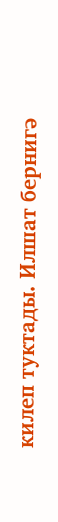килеп туктады. Илшат бернигә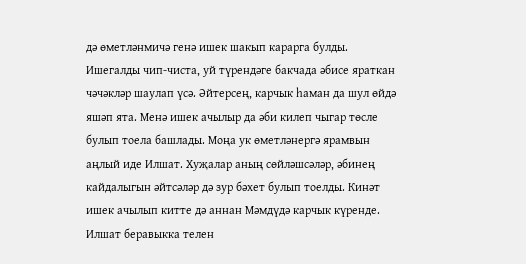дә өметләнмичә генә ишек шакып карарга булды. Ишегалды чип-чиста, уй түрендәге бакчада әбисе яраткан чәчәкләр шаулап үсә. Әйтерсең, карчык һаман да шул өйдә яшәп ята. Менә ишек ачылыр да әби килеп чыгар төсле булып тоела башлады. Моңа ук өметләнергә ярамвын аңлый иде Илшат. Хуҗалар аның сөйләшсәләр, әбинең кайдалыгын әйтсәләр дә зур бәхет булып тоелды. Кинәт ишек ачылып китте дә аннан Мәмдүдә карчык күренде. Илшат беравыкка телен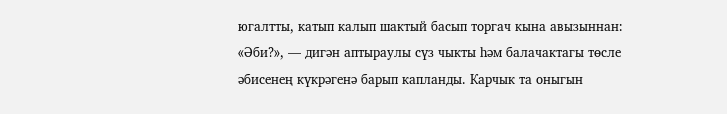югалтты, катып калып шактый басып торгач кына авызыннан: «Әби?», — дигән аптыраулы сүз чыкты һәм балачактагы төсле әбисенең күкрәгенә барып капланды. Карчык та оныгын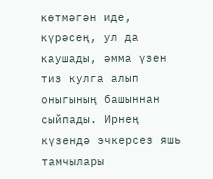көтмәгән иде, күрәсең, ул да каушады, әмма үзен тиз кулга алып оныгының башыннан сыйпады. Ирнең күзендә эчкерсез яшь тамчылары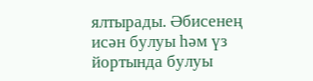ялтырады. Әбисенең исән булуы һәм үз йортында булуы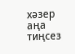хәзер аңа тиңсез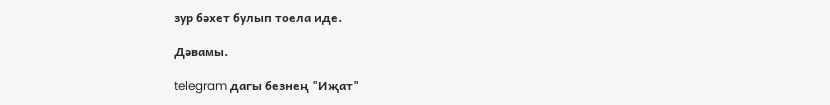зур бәхет булып тоела иде.

Дәвамы.

telegram дагы безнең "Иҗат"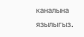каналына язылыгыз.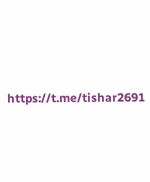https://t.me/tishar2691